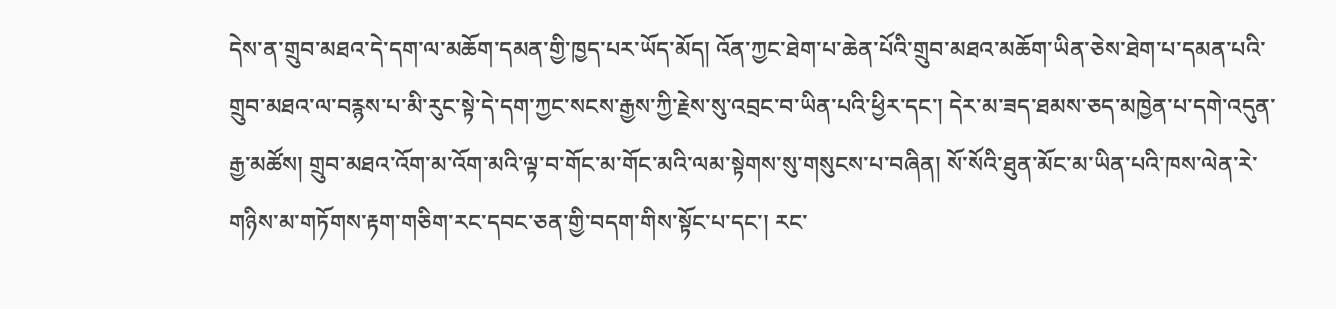དེས་ན་གྲུབ་མཐའ་དེ་དག་ལ་མཆོག་དམན་གྱི་ཁྱད་པར་ཡོད་མོད། འོན་ཀྱང་ཐེག་པ་ཆེན་པོའི་གྲུབ་མཐའ་མཆོག་ཡིན་ཅེས་ཐེག་པ་དམན་པའི་གྲུབ་མཐའ་ལ་བརྙས་པ་མི་རུང་སྟེ་དེ་དག་ཀྱང་སངས་རྒྱས་ཀྱི་རྗེས་སུ་འབྲང་བ་ཡིན་པའི་ཕྱིར་དང་། དེར་མ་ཟད་ཐམས་ཅད་མཁྱེན་པ་དགེ་འདུན་རྒྱ་མཚོས། གྲུབ་མཐའ་འོག་མ་འོག་མའི་ལྟ་བ་གོང་མ་གོང་མའི་ལམ་སྟེགས་སུ་གསུངས་པ་བཞིན། སོ་སོའི་ཐུན་མོང་མ་ཡིན་པའི་ཁས་ལེན་རེ་གཉིས་མ་གཏོགས་རྟག་གཅིག་རང་དབང་ཅན་གྱི་བདག་གིས་སྟོང་པ་དང་། རང་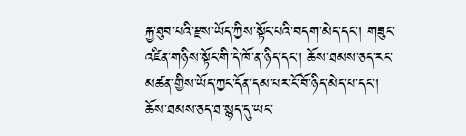རྐྱ་ཐུབ་པའི་རྫས་ཡོད་ཀྱིས་སྟོང་པའི་བདག་མེད་དང་། གཟུང་འཛིན་གཉིས་སྟོང་གི་དེ་ཁོ་ན་ཉིད་དང་། ཆོས་ཐམས་ཅད་རང་མཚན་གྱིས་ཡོད་ཀྱང་དོན་དམ་པར་ངོ་བོ་ཉིད་མེད་པ་དང་། ཆོས་ཐམས་ཅད་ཐ་སྙད་དུ་ཡང་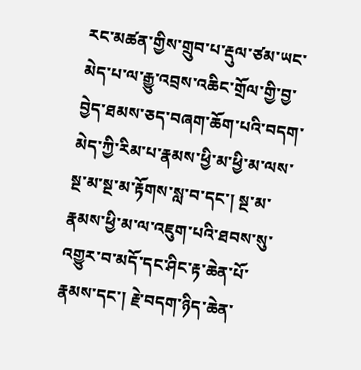རང་མཚན་གྱིས་གྲུབ་པ་རྡུལ་ཙམ་ཡང་མེད་པ་ལ་རྒྱུ་འབྲས་འཆིང་གྲོལ་གྱི་བྱ་བྱེད་ཐམས་ཅད་བཞག་ཆོག་པའི་བདག་མེད་ཀྱི་རིམ་པ་རྣམས་ཕྱི་མ་ཕྱི་མ་ལས་སྔ་མ་སྔ་མ་རྟོགས་སླ་བ་དང་། སྔ་མ་རྣམས་ཕྱི་མ་ལ་འཇུག་པའི་ཐབས་སུ་འགྱུར་བ་མདོ་དང་ཤིང་རྟ་ཆེན་པོ་རྣམས་དང་། རྗེ་བདག་ཉིད་ཆེན་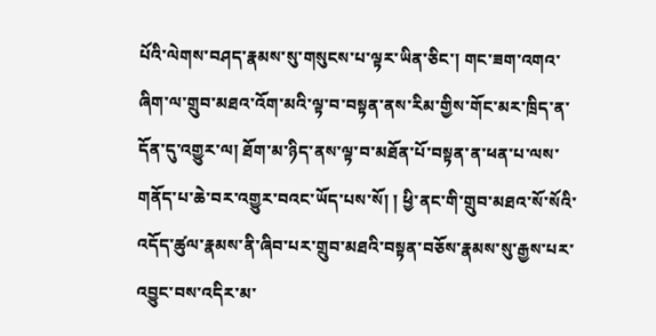པོའི་ལེགས་བཤད་རྣམས་སུ་གསུངས་པ་ལྟར་ཡིན་ཅིང་། གང་ཟག་འགའ་ཞིག་ལ་གྲུབ་མཐའ་འོག་མའི་ལྟ་བ་བསྟན་ནས་རིམ་གྱིས་གོང་མར་ཁྲིད་ན་དོན་དུ་འགྱུར་ལ། ཐོག་མ་ཉིད་ནས་ལྟ་བ་མཐོན་པོ་བསྟན་ན་ཕན་པ་ལས་གནོད་པ་ཆེ་བར་འགྱུར་བའང་ཡོད་པས་སོ། ། ཕྱི་ནང་གི་གྲུབ་མཐའ་སོ་སོའི་འདོད་ཚུལ་རྣམས་ནི་ཞིབ་པར་གྲུབ་མཐའི་བསྟན་བཅོས་རྣམས་སུ་རྒྱས་པར་འབྱུང་བས་འདིར་མ་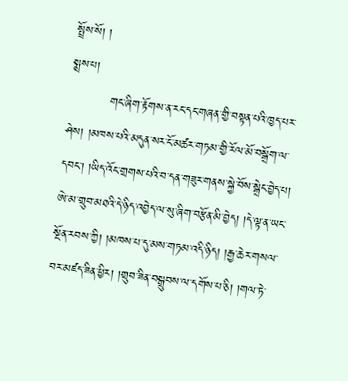སྤྲོས་སོ། །
སྨྲས་པ།
          གང་ཞིག་རྟོགས་ན་རང་དང་གཞན་གྱི་བསྟན་པའི་ཁྱད་པར་ཤེས། །མཁས་པའི་མདུན་སར་ངོ་མཚར་གཏམ་གྱི་རོལ་མོ་བསྒྲོག་ལ་དབང་། །ཡིད་འོང་གྲགས་པའི་བ་དན་གཟུར་གནས་སྐྱེ་བོས་སྒྲེང་བྱེད་པ། ཨེ་མ་གྲུབ་མཐའི་དེ་ཉིད་འབྱེད་ལ་སུ་ཞིག་བརྩོན་མི་བྱེད། །དེ་ལྟ་ན་ཡང་སྔོན་རབས་ཀྱི། །མཁས་པ་དུ་མས་གཏམ་འདི་ཉིད། །རྒྱ་ཆེར་གསལ་བར་མཛད་ཟིན་ཕྱིར། །གྲུབ་ཟིན་བསྒྲུབས་ལ་དགོས་པ་ཅི། །གལ་ཏེ་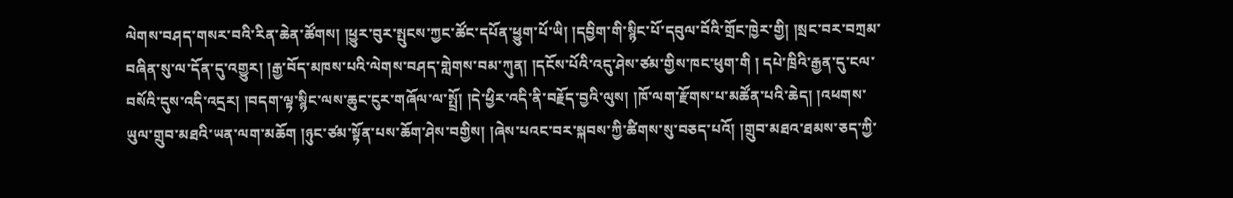ལེགས་བཤད་གསར་བའི་རིན་ཆེན་ཚོགས། །ཕྱུར་བུར་སྤུངས་ཀྱང་ཚོང་དཔོན་ཕྱུག་པོ་ཡི། །དབྱིག་གི་སྙིང་པོ་དབུལ་བོའི་གྲོང་ཁྱེར་གྱི། །སྲང་བར་བཀྲམ་བཞིན་སུ་ལ་དོན་དུ་འགྱུར། །རྒྱ་བོད་མཁས་པའི་ལེགས་བཤད་གླེགས་བམ་ཀུན། །དངོས་པོའི་འདུ་ཤེས་ཙམ་གྱིས་ཁང་ཕུག་གི ། དཔེ་ཁྲིའི་རྒྱན་དུ་ངལ་བསོའི་དུས་འདི་འདྲར། །བདག་ལྟ་སྙིང་ལས་ཆུང་ངུར་གཞོལ་ལ་སྤྲོ། །དེ་ཕྱིར་འདི་ནི་བརྗོད་བྱའི་ལུས། །ཁོ་ལག་རྫོགས་པ་མཚོན་པའི་ཆེད། །འཕགས་ཡུལ་གྲུབ་མཐའི་ཡན་ལག་མཆོག །ཉུང་ཙམ་སྟོན་པས་ཆོག་ཤེས་བགྱིས། །ཞེས་པའང་བར་སྐབས་ཀྱི་ཚིགས་སུ་བཅད་པའོ། །གྲུབ་མཐའ་ཐམས་ཅད་ཀྱི་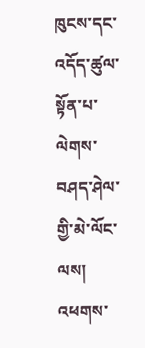ཁུངས་དང་འདོད་ཚུལ་སྟོན་པ་ལེགས་བཤད་ཤེལ་གྱི་མེ་ལོང་ལས། འཕགས་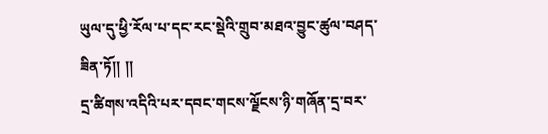ཡུལ་དུ་ཕྱི་རོལ་པ་དང་རང་སྡེའི་གྲུབ་མཐའ་བྱུང་ཚུལ་བཤད་ཟིན་ཏོ།། །།
དྲ་ཚིགས་འདིའི་པར་དབང་གངས་ལྗོངས་ཉི་གཞོན་དྲ་བར་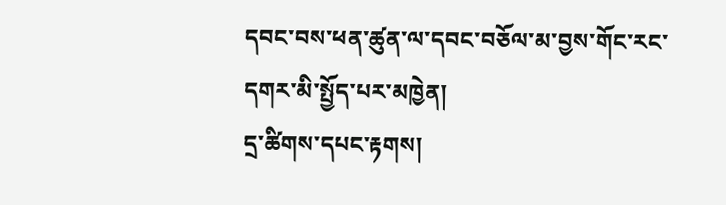དབང་བས་ཕན་ཚུན་ལ་དབང་བཅོལ་མ་བྱས་གོང་རང་དགར་མི་སྤྱོད་པར་མཁྱེན།
དྲ་ཚིགས་དཔང་རྟགས།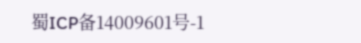蜀ICP备14009601号-1